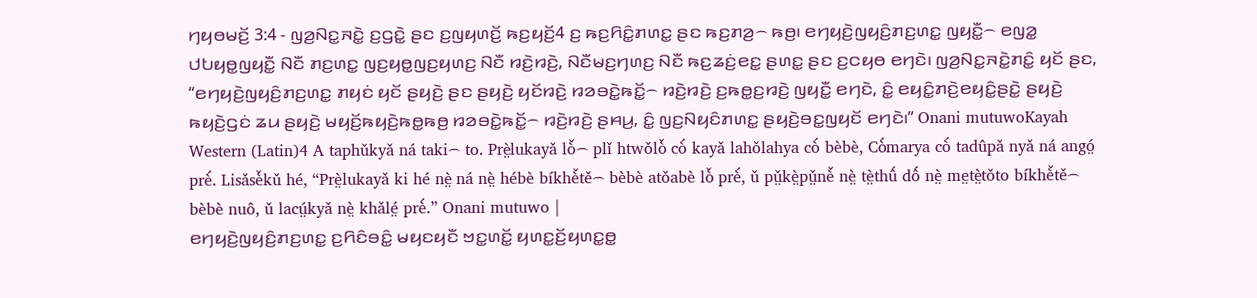ꤚꤟꤥꤗꤢꤩ꤬ 3:4 - ꤜꤤ꤬ꤡꤢ꤭ꤏꤢꤧ꤭ ꤢ꤬ꤞꤢꤧ꤭ ꤔꤢ ꤢ꤬ꤜꤟꤛꤢꤩ꤬ ꤒꤢ꤬ꤟꤢꤩ꤬4 ꤢ꤬ ꤒꤢ꤬ꤖꤢꤨ꤭ꤊꤛꤢ꤭ ꤔꤢ ꤒꤢ꤬ꤊꤤ꤬꤮ ꤒꤥ꤬꤯ ꤕꤚꤟꤢꤧ꤬ꤜꤟꤢꤨ꤬ꤊꤢ꤬ꤛꤢ꤭ ꤜꤟꤢꤪ꤭꤮ ꤕꤜꤤ꤭ ꤓꤝꤟꤥ꤭ꤜꤟꤢꤪ꤭ ꤡꤢꤪ ꤊꤢ꤬ꤛꤢ꤭ ꤜꤢ꤬ꤟꤥ꤭ꤜꤢ꤬ꤟꤛꤢ꤬ ꤡꤢꤪ ꤙꤢꤧ꤬ꤙꤢꤧ꤬, ꤡꤢꤪꤗꤢ꤬ꤚꤛꤢ꤬ ꤡꤢꤪ ꤒꤢ꤬ꤘꤢꤦ꤬ꤕꤢ꤭ ꤔꤛꤢ꤭ ꤔꤢ ꤢ꤬ꤍꤟꤥ ꤕꤚꤢꤧ꤯ ꤜꤤ꤬ꤡꤢ꤭ꤏꤢꤧ꤭ꤊꤢꤨ꤭ ꤟꤢꤩ ꤔꤢ, “ꤕꤚꤟꤢꤧ꤬ꤜꤟꤢꤨ꤬ꤊꤢ꤬ꤛꤢ꤭ ꤊꤟꤢꤦ ꤟꤢꤩ ꤔꤟꤢꤧ꤬ ꤔꤢ ꤔꤟꤢꤧ꤬ ꤟꤢꤩꤙꤢꤧ꤬ ꤙꤤꤋꤢꤧ꤭ꤒꤢꤩ꤭꤮ ꤙꤢꤧ꤬ꤙꤢꤧ꤬ ꤢ꤬ꤒꤥ꤭ꤢ꤬ꤙꤢꤧ꤬ ꤜꤟꤢꤪ꤭ ꤕꤚꤢꤧ, ꤢꤨ꤭ ꤕꤟꤢꤨ꤭ꤊꤢꤧ꤬ꤕꤟꤢꤨ꤭ꤔꤢꤧ꤭ ꤔꤟꤢꤧ꤬ ꤒꤟꤢꤧ꤬ꤞꤢꤦ ꤘꤣ ꤔꤟꤢꤧ꤬ ꤗꤟꤢꤩ꤬ꤒꤟꤢꤧ꤬ꤒꤥ꤭ꤒꤥ꤬ ꤙꤤꤋꤢꤧ꤭ꤒꤢꤩ꤭꤮ ꤙꤢꤧ꤬ꤙꤢꤧ꤬ ꤔꤌꤣ꤬, ꤢꤨ꤭ ꤜꤢ꤬ꤡꤟꤢꤨꤊꤛꤢ꤭ ꤔꤟꤢꤧ꤬ꤋꤢ꤭ꤜꤟꤢꤩ ꤕꤚꤢꤧ꤯” Onani mutuwoKayah Western (Latin)4 A taphǔkyǎ ná taki꤮ to. Prè̤lukayǎ lò̌꤮ plǐ htwǒlò̌ cò́ kayǎ lahǒlahya cò́ bèbè, Cò́marya cò́ tadûpǎ nyǎ ná angó̤ prè́. Lisǎsè̌kǔ hé, “Prè̤lukayǎ ki hé nè̤ ná nè̤ hébè bíkhè̌tě꤮ bèbè atǒabè lò̌ prè́, ǔ pṳ̌kè̤pṳ̌nè̌ nè̤ tè̤thû́ dố nè̤ me̤tè̤tǒto bíkhè̌tě꤮ bèbè nuô, ǔ lacṳ́kyǎ nè̤ khǎlé̤ prè́.” Onani mutuwo |
ꤕꤚꤟꤢꤧ꤬ꤜꤟꤢꤨ꤬ꤊꤢ꤬ꤛꤢ꤭ ꤢ꤬ꤖꤢꤨꤋꤢꤨ꤭ ꤗꤟꤢꤟꤢꤪ ꤠꤢ꤭ꤛꤢꤩ꤭ ꤟꤛꤢ꤭ꤢꤩ꤬ꤟꤛꤢ꤭ꤥ꤭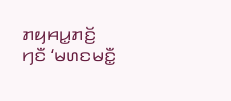ꤊꤟꤌꤣ꤭ꤊꤢꤩ꤬ ꤚꤢꤪ ‘ꤗꤛꤢꤗꤢꤪ꤭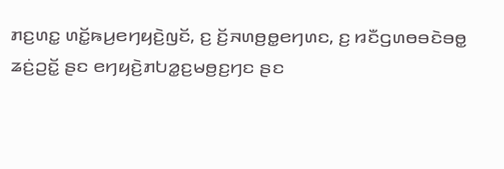ꤊꤢ꤬ꤛꤢ꤭ ꤛꤢꤩ꤭ꤒꤣ꤬ꤕꤚꤟꤢꤧ꤬ꤜꤢꤩ, ꤢ꤬ ꤢꤩ꤬ꤏꤛꤥ꤬ꤥ꤭ꤕꤚꤛꤢ, ꤢ꤬ ꤙꤢꤪꤞꤛꤥꤋꤢꤧꤋꤥ꤭ ꤘꤢꤦ꤬ꤑꤢꤩ꤭ ꤔꤢ ꤕꤚꤟꤢꤧ꤬ꤊꤝꤤ꤭ꤢ꤬ꤗꤥ꤬ꤢ꤬ꤚꤢ ꤔꤢ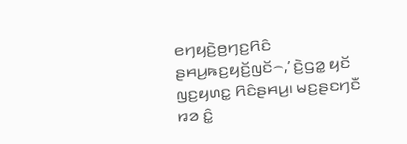ꤕꤚꤟꤢꤧ꤬ꤥ꤬ꤚꤢ꤬ꤖꤢꤨ ꤔꤌꤣ꤬ꤒꤢ꤬ꤟꤢꤩ꤬ꤜꤢꤩ꤮,’ ꤢꤧ꤬ꤞꤤ꤭ ꤟꤢꤩ ꤜꤢ꤬ꤟꤛꤢ꤭ ꤖꤢꤨꤔꤌꤣ꤬꤯ ꤗꤢ꤬ꤔꤢꤚꤢꤪ ꤙꤤ ꤢꤨ꤭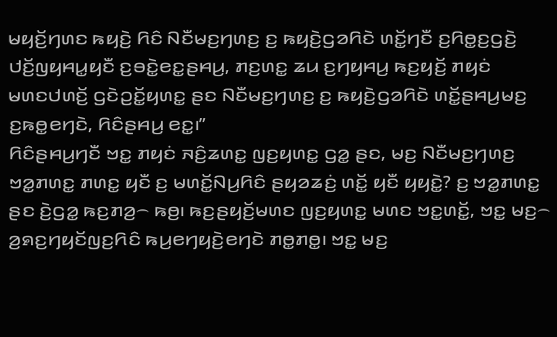ꤗꤟꤢꤩ꤬ꤚꤛꤢ ꤒꤟꤢꤧ꤬ ꤖꤢꤨ ꤡꤢꤪꤗꤢ꤬ꤚꤛꤢ꤬ ꤢ꤬ ꤒꤟꤢꤧ꤬ꤞꤤꤖꤢꤧ ꤛꤢꤩ꤭ꤚꤢꤪ ꤢ꤬ꤖꤥ꤭ꤢ꤬ꤞꤢꤧ꤬ ꤓꤢꤩ꤬ꤜꤟꤌꤣ꤭ꤟꤢꤪ ꤢ꤬ꤋꤢꤧ꤭ꤕꤢ꤭ꤔꤌꤣ꤬, ꤊꤢ꤬ꤛꤢ꤭ ꤘꤣ ꤢ꤬ꤚꤟꤌꤣ꤬ ꤒꤢ꤬ꤟꤢꤩ꤬ ꤊꤟꤢꤦ ꤗꤛꤢꤓꤛꤢꤩ꤬ ꤞꤢꤧꤑꤢꤩ꤭ꤟꤛꤢ꤭ ꤔꤢ ꤡꤢꤪꤗꤢ꤬ꤚꤛꤢ꤬ ꤢ꤬ ꤒꤟꤢꤧ꤬ꤞꤤꤖꤢꤧ ꤛꤢꤩ꤭ꤔꤌꤣ꤬ꤗꤢ꤬ ꤢ꤬ꤒꤥ꤭ꤕꤚꤢꤧ, ꤖꤢꤨꤔꤌꤣ꤬ ꤕꤢ꤭꤯”
ꤖꤢꤨꤔꤌꤣ꤬ꤚꤢꤪ ꤠꤢ꤭ ꤊꤟꤢꤦ ꤏꤢꤨ꤬ꤘꤛꤢ꤭ ꤜꤢ꤬ꤟꤛꤢ꤭ ꤞꤤ꤭ ꤔꤢ, ꤗꤢ꤬ ꤡꤢꤪꤗꤢ꤬ꤚꤛꤢ꤬ ꤠꤤ꤭ꤊꤛꤢ꤭ ꤊꤛꤢ꤭ ꤟꤢꤪ ꤢ꤬ ꤗꤛꤢꤩ꤭ꤡꤣ꤬ꤖꤢꤨ ꤔꤟꤤꤘꤢꤦ꤬ ꤛꤢꤩ꤭ ꤟꤢꤪ ꤟꤟꤢꤧ꤭? ꤢ꤬ ꤠꤤ꤭ꤊꤛꤢ꤭ ꤔꤢ ꤢꤧ꤬ꤞꤤ꤭ ꤒꤢ꤬ꤊꤤ꤬꤮ ꤒꤥ꤬꤯ ꤒꤢ꤬ꤔꤟꤢꤩ꤬ꤗꤛꤢ ꤜꤢ꤬ꤟꤛꤢ꤭ ꤗꤛꤢ ꤠꤢ꤭ꤛꤢꤩ꤭, ꤠꤢ꤭ ꤗꤢ꤬꤮ ꤤ꤬ꤎꤢ꤬ꤚꤟꤢꤩꤜꤢ꤬ꤖꤢꤨ ꤒꤣ꤬ꤕꤚꤟꤢꤧ꤬ꤕꤚꤢꤧ ꤊꤥ꤭ꤊꤥ꤭꤯ ꤠꤢ꤭ ꤗꤢ꤬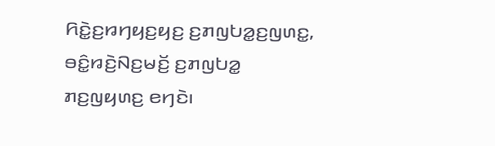ꤖꤢꤧ꤭ꤢ꤬ꤙꤚꤟꤢ꤬ꤟꤢ꤬ ꤢ꤬ꤊꤜꤝꤤ꤭ꤢ꤬ꤜꤛꤢ꤭, ꤋꤢꤨ꤭ꤙꤢꤧ꤬ꤡꤢ꤬ꤗꤢꤩ꤬ ꤢ꤬ꤊꤜꤝꤤ꤭ ꤊꤢ꤬ꤜꤟꤛꤢ꤬ ꤕꤚꤢꤧ꤯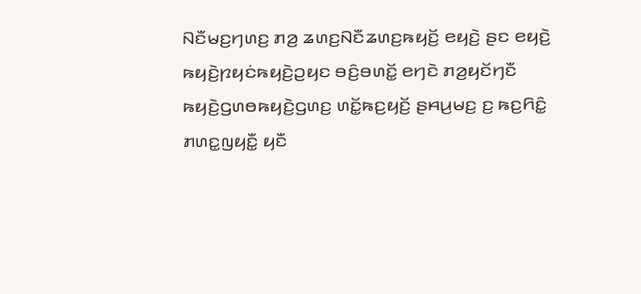ꤡꤢꤪꤗꤢ꤬ꤚꤛꤢ꤬ ꤊꤤ꤬ ꤘꤛꤢ꤬ꤡꤢꤪꤘꤛꤢ꤬ꤒꤟꤢꤩ꤬ ꤕꤟꤢꤧ꤬ ꤔꤢ ꤕꤟꤢꤧ꤬ ꤒꤟꤢꤧ꤬ꤐꤟꤢꤦꤒꤟꤢꤧ꤬ꤑꤟꤢ ꤋꤢꤨ꤬ꤋꤛꤢꤩ꤭ ꤕꤚꤢꤧ ꤊꤤ꤬ꤟꤢꤩꤚꤢꤪ ꤒꤟꤢꤧ꤬ꤞꤛꤥꤒꤟꤢꤧ꤬ꤞꤛꤢ꤬ ꤛꤢꤩ꤭ꤒꤢ꤬ꤟꤢꤩ꤬ ꤔꤌꤣ꤬ꤗꤢ꤬ ꤢ꤬ ꤒꤢ꤬ꤖꤢꤨ꤭ ꤊꤛꤢ꤭ꤜꤟꤢꤪ꤭ ꤟꤢꤪ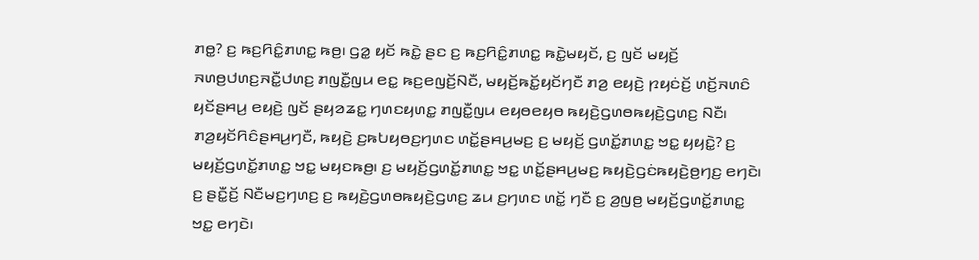ꤊꤥ꤭? ꤢ꤬ ꤒꤢ꤬ꤖꤢꤨ꤭ꤊꤛꤢ꤭ ꤒꤥ꤬꤯ ꤞꤤ꤭ ꤟꤢꤩ ꤒꤢꤧ꤭ ꤔꤢ ꤢ꤬ ꤒꤢ꤬ꤖꤢꤨ꤭ꤊꤛꤢ꤭ ꤒꤢꤧ꤭ꤗꤟꤢꤩ, ꤢ꤬ ꤜꤢꤩ ꤗꤟꤢꤩ꤬ ꤏꤛꤥ꤬ꤓꤛꤢ꤬ꤏꤢꤪ꤭ꤓꤛꤢ꤬ ꤊꤜꤢꤪ꤭ꤜꤣ ꤕꤢ꤭ ꤒꤢ꤬ꤕꤜꤢꤩ꤬ꤡꤢꤪ, ꤗꤟꤢꤩ꤬ꤒꤢꤩ꤭ꤟꤢꤩꤚꤢꤪ ꤊꤤ꤬ ꤕꤟꤢꤧ꤬ ꤐꤟꤢꤦꤢꤩ꤬ ꤛꤢꤩ꤬ꤏꤛꤢꤨ ꤟꤢꤩꤔꤌꤣ꤬ ꤕꤟꤢꤧ꤬ ꤜꤢꤩ ꤔꤟꤤꤘꤢ꤭ ꤚꤛꤢꤟꤛꤢ꤭ ꤊꤜꤢꤪ꤭ꤜꤣ ꤕꤟꤥꤕꤟꤥ ꤒꤟꤢꤧ꤬ꤞꤛꤥꤒꤟꤢꤧ꤬ꤞꤛꤢ꤬ ꤡꤢꤪ꤯
ꤊꤤ꤬ꤟꤢꤩꤖꤢꤨꤔꤌꤣ꤬ꤚꤢꤪ, ꤒꤟꤢꤧ꤬ ꤢ꤬ꤒꤝꤟꤥꤢ꤬ꤚꤛꤢ ꤛꤢꤩ꤭ꤔꤌꤣ꤬ꤗꤢ꤬ ꤢ꤬ ꤗꤟꤢꤩ꤬ ꤞꤛꤢꤩ꤭ꤊꤛꤢ꤭ ꤠꤢ꤭ ꤟꤟꤢꤧ꤭? ꤢ꤬ ꤗꤟꤢꤩ꤬ꤞꤛꤢꤩ꤭ꤊꤛꤢ꤭ ꤠꤢ꤭ ꤗꤟꤢꤒꤥ꤬꤯ ꤢ꤬ ꤗꤟꤢꤩ꤬ꤞꤛꤢꤩ꤭ꤊꤛꤢ꤭ ꤠꤢ꤭ ꤛꤢꤩ꤭ꤔꤌꤣ꤬ꤗꤢ꤬ ꤒꤟꤢꤧ꤬ꤞꤢꤦꤒꤟꤢꤧ꤬ꤥ꤬ꤚꤢ꤬ ꤕꤚꤢꤧ꤯ ꤢ꤬ ꤔꤢꤪ꤭ꤢꤩ꤬ ꤡꤢꤪꤗꤢ꤬ꤚꤛꤢ꤬ ꤢ꤬ ꤒꤟꤢꤧ꤬ꤞꤛꤥꤒꤟꤢꤧ꤬ꤞꤛꤢ꤬ ꤘꤣ ꤢ꤬ꤚꤛꤢ ꤛꤢꤩ꤭ ꤚꤢꤪ ꤢ꤬ ꤤ꤬ꤜꤥ꤬ ꤗꤟꤢꤩ꤬ꤞꤛꤢꤩ꤭ꤊꤛꤢ꤭ ꤠꤢ꤭ ꤕꤚꤢꤧ꤯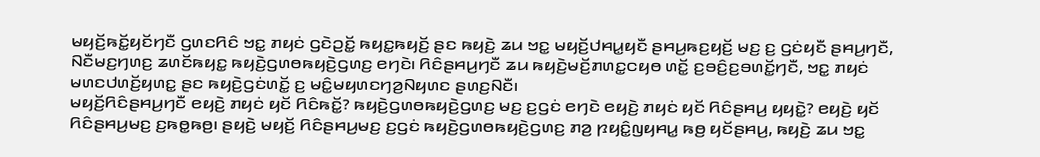ꤗꤟꤢꤩ꤬ꤒꤢꤩ꤭ꤟꤢꤩꤚꤢꤪ ꤞꤛꤢꤖꤢꤨ ꤠꤢ꤭ ꤊꤟꤢꤦ ꤞꤢꤧꤑꤢꤩ꤭ ꤒꤟꤢ꤭ꤒꤟꤢꤩ꤬ ꤔꤢ ꤒꤟꤢꤧ꤬ ꤘꤣ ꤠꤢ꤭ ꤗꤟꤢꤩ꤬ꤓꤌꤣ꤭ꤟꤢꤪ ꤔꤌꤣ꤬ꤒꤢ꤬ꤟꤢꤩ꤬ ꤗꤢ꤬ ꤢ꤬ ꤞꤢꤦꤟꤢꤪ ꤔꤌꤣ꤬ꤚꤢꤪ, ꤡꤢꤪꤗꤢ꤬ꤚꤛꤢ꤬ ꤘꤛꤢꤩꤒꤟꤢ꤭ ꤒꤟꤢꤧ꤬ꤞꤛꤥꤒꤟꤢꤧ꤬ꤞꤛꤢ꤬ ꤕꤚꤢꤧ꤯ ꤖꤢꤨꤔꤌꤣ꤬ꤚꤢꤪ ꤘꤣ ꤒꤟꤢꤧ꤬ꤗꤢꤩ꤬ꤊꤛꤢ꤭ꤍꤟꤥ ꤛꤢꤩ꤭ ꤢ꤬ꤋꤢꤨ꤬ꤢ꤬ꤋꤛꤢꤩ꤭ꤚꤢꤪ, ꤠꤢ꤭ ꤊꤟꤢꤦ ꤗꤛꤢꤓꤛꤢꤩ꤬ꤟꤛꤢ꤭ ꤔꤢ ꤒꤟꤢꤧ꤬ꤞꤢꤦꤛꤢꤩ꤭ ꤢ꤬ ꤗꤢꤨ꤭ꤗꤟꤛꤢꤚꤤ꤬ꤡꤟꤛꤢ ꤔꤛꤢ꤬ꤡꤢꤪ꤯
ꤗꤟꤢꤩ꤬ꤖꤢꤨꤔꤌꤣ꤬ꤚꤢꤪ ꤕꤟꤢꤧ꤬ ꤊꤟꤢꤦ ꤟꤢꤩ ꤖꤢꤨꤒꤢꤩ꤭? ꤒꤟꤢꤧ꤬ꤞꤛꤥꤒꤟꤢꤧ꤬ꤞꤛꤢ꤬ ꤗꤢ꤬ ꤢ꤬ꤞꤢꤦ ꤕꤚꤢꤧ ꤕꤟꤢꤧ꤬ ꤊꤟꤢꤦ ꤟꤢꤩ ꤖꤢꤨꤔꤌꤣ꤬ ꤟꤟꤢꤧ꤭? ꤕꤟꤢꤧ꤬ ꤟꤢꤩ ꤖꤢꤨꤔꤌꤣ꤬ꤗꤢ꤬ ꤢ꤬ꤒꤥ꤭ꤒꤥ꤬꤯ ꤔꤟꤢꤧ꤬ ꤗꤟꤢꤩ꤬ ꤖꤢꤨꤔꤌꤣ꤬ꤗꤢ꤬ ꤢ꤬ꤞꤢꤦ ꤒꤟꤢꤧ꤬ꤞꤛꤥꤒꤟꤢꤧ꤬ꤞꤛꤢ꤬ ꤊꤤ꤬ ꤐꤟꤢꤨ꤭ꤜꤟꤌꤣ꤭ ꤒꤥ꤬ ꤟꤢꤩꤔꤌꤣ꤬, ꤒꤟꤢꤧ꤬ ꤘꤣ ꤠꤢ꤭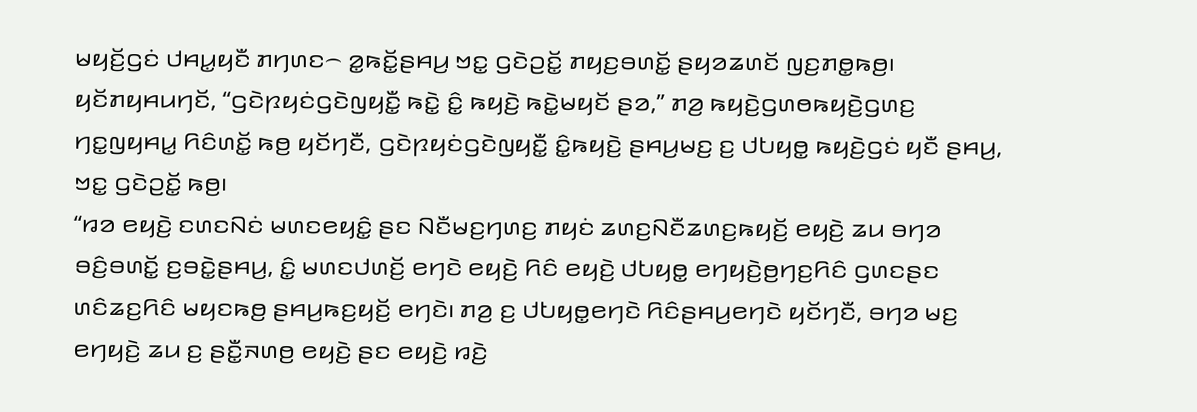ꤗꤟꤢꤩ꤬ꤞꤢꤦ ꤓꤌꤣ꤭ꤟꤢꤪ ꤊꤚꤛꤢ꤮ ꤤ꤭ꤒꤢꤩ꤭ꤔꤌꤣ꤬ ꤠꤢ꤭ ꤞꤢꤧꤑꤢꤩ꤭ ꤊꤟꤢ꤬ꤋꤛꤢꤩ꤭ ꤔꤟꤤꤘꤛꤢꤩ ꤜꤢ꤬ꤊꤥ꤭ꤒꤥ꤬꤯ ꤟꤢꤩꤊꤟꤌꤣꤚꤢꤩ, “ꤞꤢꤧꤐꤟꤢꤦꤞꤢꤧꤜꤟꤢꤪ꤭ ꤒꤢꤧ꤭ ꤢꤨ꤭ ꤒꤟꤢꤧ꤬ ꤒꤢꤧ꤭ꤗꤟꤢꤩ ꤔꤤ,” ꤊꤤ꤬ ꤒꤟꤢꤧ꤬ꤞꤛꤥꤒꤟꤢꤧ꤬ꤞꤛꤢ꤬ ꤚꤢ꤭ꤜꤟꤌꤣ꤭ ꤖꤢꤨꤛꤢꤩ꤭ ꤒꤥ꤬ ꤟꤢꤩꤚꤢꤪ, ꤞꤢꤧꤐꤟꤢꤦꤞꤢꤧꤜꤟꤢꤪ꤭ ꤢꤨ꤭ꤒꤟꤢꤧ꤬ ꤔꤌꤣ꤬ꤗꤢ꤬ ꤢ꤬ ꤓꤝꤟꤥ꤭ ꤒꤟꤢꤧ꤬ꤞꤢꤦ ꤟꤢꤪ ꤔꤌꤣ꤬, ꤠꤢ꤭ ꤞꤢꤧꤑꤢꤩ꤭ ꤒꤥ꤬꤯
“ꤙꤤ ꤕꤟꤢꤧ꤬ ꤢꤛꤢꤡꤢꤦ ꤗꤛꤢꤕꤟꤢꤨ꤭ ꤔꤢ ꤡꤢꤪꤗꤢ꤬ꤚꤛꤢ꤬ ꤊꤟꤢꤦ ꤘꤛꤢ꤬ꤡꤢꤪꤘꤛꤢ꤬ꤒꤟꤢꤩ꤬ ꤕꤟꤢꤧ꤬ ꤘꤣ ꤋꤚꤤ ꤋꤢꤨ꤬ꤋꤛꤢꤩ꤭ ꤢ꤬ꤋꤢꤧ꤭ꤔꤌꤣ꤬, ꤢꤨ꤭ ꤗꤛꤢꤓꤛꤢꤩ꤬ ꤕꤚꤢꤧ ꤕꤟꤢꤧ꤬ ꤖꤢꤨ ꤕꤟꤢꤧ꤬ ꤓꤝꤟꤥ꤭ ꤕꤚꤟꤢꤧ꤬ꤥ꤬ꤚꤢ꤬ꤖꤢꤨ ꤞꤛꤢꤔꤢ ꤛꤢꤨꤘꤢ꤬ꤖꤢꤨ ꤗꤟꤢꤒꤥ꤬ ꤔꤌꤣ꤬ꤒꤢ꤬ꤟꤢꤩ꤬ ꤕꤚꤢꤧ꤯ ꤊꤤ꤬ ꤢ꤬ ꤓꤝꤟꤥ꤭ꤕꤚꤢꤧ ꤖꤢꤨꤔꤌꤣ꤬ꤕꤚꤢꤧ ꤟꤢꤩꤚꤢꤪ, ꤋꤚꤤ ꤗꤢ꤬ ꤕꤚꤟꤢꤧ꤬ ꤘꤣ ꤢ꤬ ꤔꤢꤪ꤭ꤏꤛꤥ꤬ ꤕꤟꤢꤧ꤬ ꤔꤢ ꤕꤟꤢꤧ꤬ ꤙꤢꤧ꤬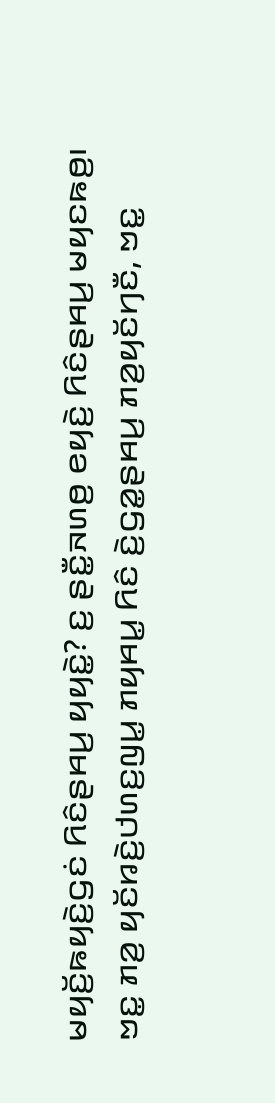ꤗꤟꤢꤩ꤬ꤒꤟꤢꤧ꤬ꤞꤢꤦ ꤖꤢꤨꤔꤌꤣ꤬ ꤟꤟꤢꤧ꤭? ꤢ꤬ ꤔꤢꤪ꤭ꤏꤛꤥ꤬ ꤕꤟꤢꤧ꤬ ꤖꤢꤨꤔꤌꤣ꤬ ꤗꤟꤢꤒꤥ꤬꤯
ꤠꤢ꤭ ꤊꤤ꤬ ꤟꤢꤩꤙꤢꤧ꤬ꤓꤛꤢ꤬ꤜꤣ꤭ ꤊꤟꤌꤣ꤭ ꤖꤢꤨ ꤢꤧ꤬ꤞꤤ꤭ꤔꤌꤣ꤬ ꤊꤤ꤬ꤟꤢꤩꤚꤢꤪ, ꤠꤢ꤭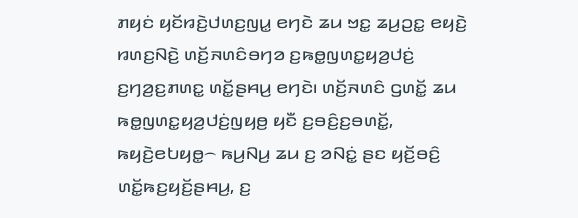ꤊꤟꤢꤦ ꤟꤢꤩꤙꤢꤧ꤬ꤓꤛꤢ꤬ꤜꤣ꤭ ꤕꤚꤢꤧ ꤘꤣ ꤠꤢ꤭ ꤘꤣ꤬ꤑꤢ꤭ ꤕꤟꤢꤧ꤬ ꤙꤛꤢ꤬ꤡꤢꤧ꤬ ꤛꤢꤩ꤬ꤏꤛꤢꤨꤋꤚꤤ ꤢ꤬ꤒꤥ꤭ꤜꤛꤢ꤭ꤟꤤ꤬ꤓꤢꤦ꤬ ꤢ꤬ꤚꤤ꤬ꤢ꤬ꤊꤛꤢ꤭ ꤛꤢꤩ꤭ꤔꤌꤣ꤬ ꤕꤚꤢꤧ꤯ ꤛꤢꤩ꤬ꤏꤛꤢꤨ ꤞꤛꤢꤩ꤭ ꤘꤣ ꤒꤥ꤭ꤜꤛꤢ꤭ꤟꤤ꤬ꤓꤢꤦ꤬ꤜꤟꤥ꤬ ꤟꤢꤪ ꤢ꤬ꤋꤢꤨ꤬ꤢ꤬ꤋꤛꤢꤩ꤭, ꤒꤟꤢꤧ꤬ꤕꤝꤟꤥ꤭꤮ ꤒꤣ꤬ꤡꤣ꤬ ꤘꤣ ꤢ꤬ ꤤꤡꤢꤦ꤭ ꤔꤢ ꤟꤢꤩ꤬ꤋꤢꤨ꤬ ꤛꤢꤩ꤭ꤒꤢ꤬ꤟꤢꤩ꤬ꤔꤌꤣ꤬, ꤢ꤬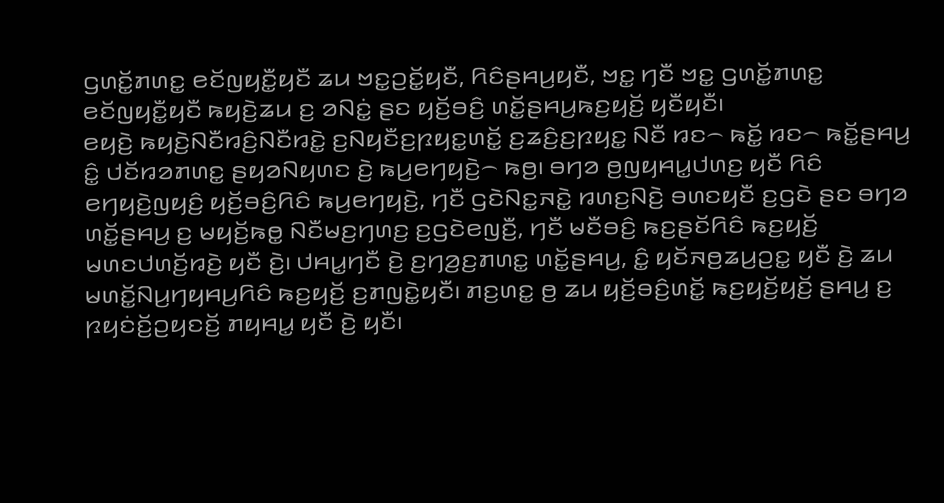ꤞꤛꤢꤩ꤭ꤊꤛꤢ꤭ ꤕꤢꤩꤜꤟꤢꤪ꤭ꤟꤢꤪ ꤘꤣ ꤠꤢ꤭ꤑꤢꤩ꤭ꤟꤢꤪ, ꤖꤢꤨꤔꤌꤣ꤬ꤟꤢꤪ, ꤠꤢ꤭ ꤚꤢꤪ ꤠꤢ꤭ ꤞꤛꤢꤩ꤭ꤊꤛꤢ꤭ ꤕꤢꤩꤜꤟꤢꤪ꤭ꤟꤢꤪ ꤒꤟꤢꤧ꤬ꤘꤣ ꤢ꤬ ꤤꤡꤢꤦ꤭ ꤔꤢ ꤟꤢꤩ꤬ꤋꤢꤨ꤬ ꤛꤢꤩ꤭ꤔꤌꤣ꤬ꤒꤢ꤬ꤟꤢꤩ꤬ ꤟꤢꤪꤟꤢꤪ꤯
ꤕꤟꤢꤧ꤬ ꤒꤟꤢꤧ꤬ꤡꤢꤪꤙꤢꤨ꤬ꤡꤢꤪꤙꤢꤧ꤭ ꤢ꤬ꤡꤟꤢꤪꤢ꤬ꤐꤟꤢ꤭ꤛꤢꤩ꤭ ꤢ꤬ꤘꤢꤨ꤬ꤢ꤬ꤐꤟꤢ꤭ ꤡꤢꤪ ꤙꤢ꤮ ꤒꤢꤩ꤭ ꤙꤢ꤮ ꤒꤢꤩ꤭ꤔꤌꤣ꤬ ꤢꤨ꤭ ꤓꤢꤩꤙꤤꤊꤛꤢ꤭ ꤔꤟꤤꤡꤟꤛꤢ ꤢꤧ꤬ ꤒꤣ꤬ꤕꤚꤟꤢꤧ꤬꤮ ꤒꤥ꤬꤯ ꤋꤚꤤ ꤥ꤬ꤜꤟꤌꤣ꤭ꤓꤛꤢ꤬ ꤟꤢꤪ ꤖꤢꤨ ꤕꤚꤟꤢꤧ꤬ꤜꤟꤢꤨ꤬ ꤟꤢꤩ꤬ꤋꤢꤨ꤬ꤖꤢꤨ ꤒꤣ꤬ꤕꤚꤟꤢꤧ꤬, ꤚꤢꤪ ꤞꤢꤧꤡꤢ꤭ꤏꤢꤧ꤭ ꤙꤛꤢ꤬ꤡꤢꤧ꤬ ꤋꤛꤢꤟꤢꤪ ꤢ꤬ꤞꤢꤧ ꤔꤢ ꤋꤚꤤ ꤛꤢꤩ꤭ꤔꤌꤣ꤬ ꤢ꤬ ꤗꤟꤢꤩ꤬ꤒꤥ꤭ ꤡꤢꤪꤗꤢ꤬ꤚꤛꤢ꤬ ꤢ꤬ꤞꤢꤧꤕꤜꤢꤪ꤬, ꤚꤢꤪ ꤗꤢꤪꤋꤢꤨ꤬ ꤒꤢ꤬ꤔꤢꤩꤖꤢꤨ ꤒꤢ꤬ꤟꤢꤩ꤬ ꤗꤛꤢꤓꤛꤢꤩ꤬ꤙꤢꤧ꤬ ꤟꤢꤪ ꤢꤧ꤬꤯ ꤓꤌꤣ꤭ꤚꤢꤪ ꤢꤧ꤬ ꤢ꤬ꤚꤤ꤬ꤢ꤬ꤊꤛꤢ꤭ ꤛꤢꤩ꤭ꤔꤌꤣ꤬, ꤢꤨ꤭ ꤟꤢꤩꤏꤥ꤬ꤘꤣ꤬ꤑꤢ꤭ ꤟꤢꤪ ꤢꤧ꤬ ꤘꤣ ꤗꤛꤢꤩ꤭ꤡꤣ꤬ꤚꤟꤌꤣ꤬ꤖꤢꤨ ꤒꤢ꤬ꤟꤢꤩ꤬ ꤢ꤬ꤊꤜꤢꤧ꤭ꤟꤢꤪ꤯ ꤊꤢ꤬ꤛꤢ꤭ ꤥ꤬ ꤘꤣ ꤟꤢꤩ꤬ꤋꤢꤨ꤬ꤛꤢꤩ꤭ ꤒꤢ꤬ꤟꤢꤩ꤬ꤟꤢꤩ꤬ ꤔꤌꤣ꤬ ꤢ꤬ ꤐꤟꤢꤦꤢꤩ꤬ꤑꤟꤢꤢꤩ꤬ ꤊꤟꤌꤣ꤭ ꤟꤢꤪ ꤢꤧ꤬ ꤟꤢꤪ꤯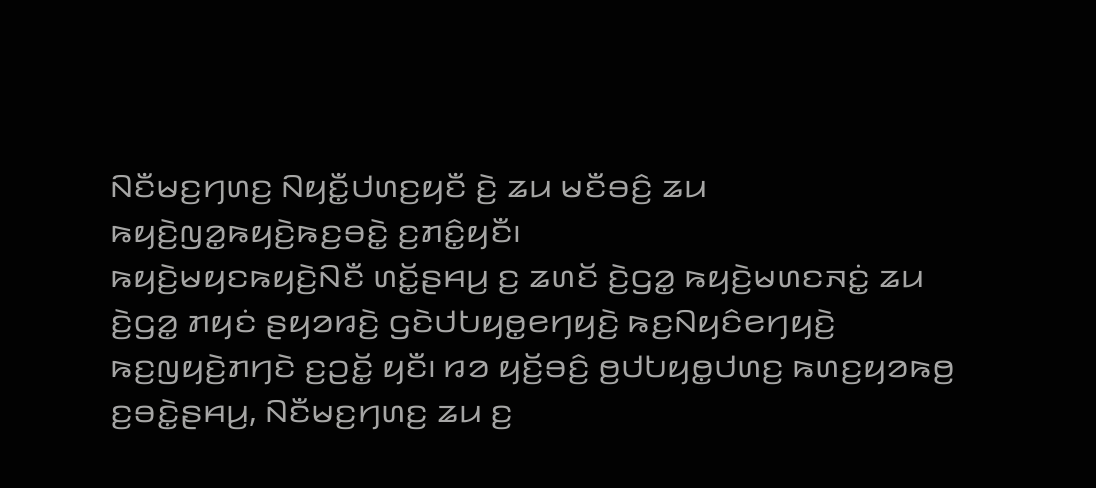ꤡꤢꤪꤗꤢ꤬ꤚꤛꤢ꤬ ꤡꤟꤢꤪ꤭ꤓꤛꤢ꤬ꤟꤢꤪ ꤢꤧ꤬ ꤘꤣ ꤗꤢꤪꤋꤢꤨ꤬ ꤘꤣ ꤒꤟꤢꤧ꤬ꤜꤤ꤭ꤒꤟꤢꤧ꤬ꤒꤢ꤬ꤋꤢꤧ꤭ ꤢ꤬ꤊꤢꤨ꤭ꤟꤢꤪ꤯
ꤒꤟꤢꤧ꤬ꤗꤟꤢꤒꤟꤢꤧ꤬ꤡꤢꤪ ꤛꤢꤩ꤭ꤔꤌꤣ꤬ ꤢ꤬ ꤘꤛꤢꤩ ꤢꤧ꤬ꤞꤤ꤭ ꤒꤟꤢꤧ꤬ꤗꤛꤢꤏꤢꤦ꤭ ꤘꤣ ꤢꤧ꤬ꤞꤤ꤭ ꤊꤟꤢꤦ ꤔꤟꤤꤙꤢꤧ꤬ ꤞꤢꤧꤓꤝꤟꤥ꤭ꤕꤚꤟꤢꤧ꤬ ꤒꤢ꤬ꤡꤟꤢꤨꤕꤚꤟꤢꤧ꤬ ꤒꤢ꤬ꤜꤟꤢꤧ꤬ꤊꤚꤢꤧ ꤢ꤬ꤑꤢꤩ꤭ ꤟꤢꤪ꤯ ꤙꤤ ꤟꤢꤩ꤬ꤋꤢꤨ꤬ ꤥ꤬ꤓꤝꤟꤥ꤭ꤓꤛꤢ꤬ ꤒꤛꤢ꤬ꤟꤤꤒꤥ꤬ ꤢ꤬ꤋꤢꤧ꤭ꤔꤌꤣ꤬, ꤡꤢꤪꤗꤢ꤬ꤚꤛꤢ꤬ ꤘꤣ ꤢ꤬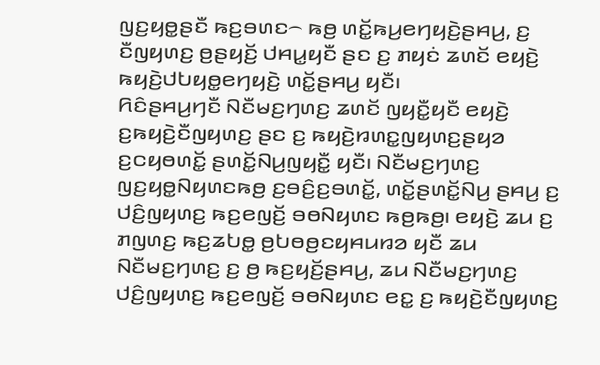ꤜꤢ꤬ꤟꤥ꤭ꤔꤢꤪ ꤒꤢ꤬ꤋꤛꤢ꤮ ꤒꤥ꤬ ꤛꤢꤩ꤭ꤒꤣ꤬ꤕꤚꤟꤢꤧ꤬ꤔꤌꤣ꤬, ꤢ꤬ ꤢꤪꤜꤟꤛꤢ꤬ ꤥ꤬ꤔꤟꤢꤩ꤬ ꤓꤌꤣ꤭ꤟꤢꤪ ꤔꤢ ꤢ꤬ ꤊꤟꤢꤦ ꤘꤛꤢꤩ ꤕꤟꤢꤧ꤬ ꤒꤟꤢꤧ꤬ꤓꤝꤟꤥ꤭ꤕꤚꤟꤢꤧ꤬ ꤛꤢꤩ꤭ꤔꤌꤣ꤬ ꤟꤢꤪ꤯
ꤖꤢꤨꤔꤌꤣ꤬ꤚꤢꤪ ꤡꤢꤪꤗꤢ꤬ꤚꤛꤢ꤬ ꤘꤛꤢꤩ ꤜꤟꤢꤪ꤭ꤟꤢꤪ ꤕꤟꤢꤧ꤬ ꤢ꤬ꤒꤟꤢꤧ꤬ꤢꤪꤜꤟꤛꤢ꤬ ꤔꤢ ꤢ꤬ ꤒꤟꤢꤧ꤬ꤙꤛꤢ꤭ꤜꤟꤛꤢ꤬ꤔꤟꤤ ꤢ꤬ꤍꤟꤥꤛꤢꤩ꤭ ꤔꤛꤢꤩ꤭ꤡꤣ꤬ꤜꤟꤢꤪ꤭ ꤟꤢꤪ꤯ ꤡꤢꤪꤗꤢ꤬ꤚꤛꤢ꤬ ꤜꤢ꤬ꤟꤥ꤭ꤡꤟꤛꤢꤒꤥ꤬ ꤢ꤬ꤋꤢꤨ꤬ꤢ꤬ꤋꤛꤢꤩ꤭, ꤛꤢꤩ꤭ꤔꤛꤢꤩ꤭ꤡꤣ꤬ ꤔꤌꤣ꤬ ꤢ꤬ ꤓꤢꤨ꤬ꤜꤟꤛꤢ꤬ ꤒꤢ꤬ꤕꤜꤢꤩ꤬ ꤋꤥꤡꤟꤛꤢ ꤒꤥ꤬ꤒꤥ꤬꤯ ꤕꤟꤢꤧ꤬ ꤘꤣ ꤢ꤬ ꤊꤜꤛꤢ꤬ ꤒꤢ꤬ꤘꤝꤥ꤭ ꤥ꤬ꤝꤥꤥ꤬ꤢꤟꤌꤣꤙꤤ ꤟꤢꤪ ꤘꤣ ꤡꤢꤪꤗꤢ꤬ꤚꤛꤢ꤬ ꤢ꤬ ꤥ꤬ ꤒꤢ꤬ꤟꤢꤩ꤬ꤔꤌꤣ꤬, ꤘꤣ ꤡꤢꤪꤗꤢ꤬ꤚꤛꤢ꤬ ꤓꤢꤨ꤬ꤜꤟꤛꤢ꤬ ꤒꤢ꤬ꤕꤜꤢꤩ꤬ ꤋꤥꤡꤟꤛꤢ ꤕꤢ꤭ ꤢ꤬ ꤒꤟꤢꤧ꤬ꤢꤪꤜꤟꤛꤢ꤬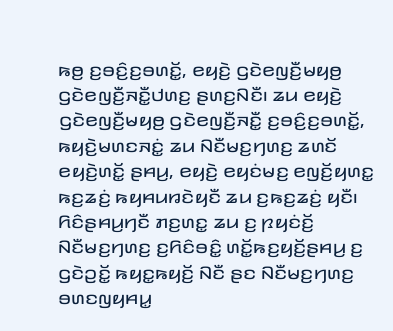ꤒꤥ꤬ ꤢ꤬ꤋꤢꤨ꤬ꤢ꤬ꤋꤛꤢꤩ꤭, ꤕꤟꤢꤧ꤬ ꤞꤢꤧꤕꤜꤢꤪ꤬ꤗꤟꤥ꤬ ꤞꤢꤧꤕꤜꤢꤪ꤬ꤏꤢꤪ꤭ꤓꤛꤢ꤬ ꤔꤛꤢ꤬ꤡꤢꤪ꤯ ꤘꤣ ꤕꤟꤢꤧ꤬ ꤞꤢꤧꤕꤜꤢꤪ꤬ꤗꤟꤥ꤬ ꤞꤢꤧꤕꤜꤢꤪ꤬ꤏꤢꤪ꤭ ꤢ꤬ꤋꤢꤨ꤬ꤢ꤬ꤋꤛꤢꤩ꤭, ꤒꤟꤢꤧ꤬ꤗꤛꤢꤏꤢꤦ꤭ ꤘꤣ ꤡꤢꤪꤗꤢ꤬ꤚꤛꤢ꤬ ꤘꤛꤢꤩ ꤕꤟꤢꤧ꤬ꤛꤢꤩ꤭ ꤔꤌꤣ꤬, ꤕꤟꤢꤧ꤬ ꤕꤟꤢꤦꤗꤢ꤬ ꤕꤜꤢꤩ꤬ꤟꤛꤢ꤭ ꤒꤢ꤬ꤘꤢꤦ꤬ ꤒꤟꤌꤣꤙꤢꤧꤟꤢꤪ ꤘꤣ ꤢ꤬ꤒꤢ꤬ꤘꤢꤦ꤬ ꤟꤢꤪ꤯
ꤖꤢꤨꤔꤌꤣ꤬ꤚꤢꤪ ꤊꤢ꤬ꤛꤢ꤭ ꤘꤣ ꤢ꤬ ꤐꤟꤢꤦꤢꤩ꤬ ꤡꤢꤪꤗꤢ꤬ꤚꤛꤢ꤬ ꤢ꤬ꤖꤢꤨꤋꤢꤨ꤭ ꤛꤢꤩ꤭ꤒꤢ꤬ꤟꤢꤩ꤬ꤔꤌꤣ꤬ ꤢ꤬ ꤞꤢꤧꤑꤢꤩ꤭ ꤒꤟꤢ꤭ꤒꤟꤢꤩ꤬ ꤡꤢꤪ ꤔꤢ ꤡꤢꤪꤗꤢ꤬ꤚꤛꤢ꤬ ꤋꤛꤢꤜꤟꤌꤣ꤭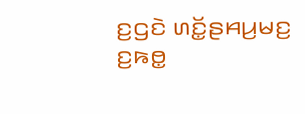ꤢ꤬ꤞꤢꤧ ꤛꤢꤩ꤭ꤔꤌꤣ꤬ꤗꤢ꤬ ꤢ꤬ꤒꤥ꤭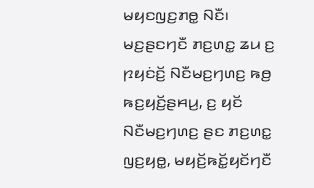ꤗꤟꤢꤜꤢ꤬ꤊꤥ꤭ ꤡꤢꤪ꤯ ꤗꤢ꤬ꤔꤢꤚꤢꤪ ꤊꤢ꤬ꤛꤢ꤭ ꤘꤣ ꤢ꤬ ꤐꤟꤢꤦꤢꤩ꤬ ꤡꤢꤪꤗꤢ꤬ꤚꤛꤢ꤬ ꤒꤥ꤬ ꤒꤢ꤬ꤟꤢꤩ꤬ꤔꤌꤣ꤬, ꤢ꤬ ꤟꤢꤩ ꤡꤢꤪꤗꤢ꤬ꤚꤛꤢ꤬ ꤔꤢ ꤊꤢ꤬ꤛꤢ꤭ ꤜꤢ꤬ꤟꤥ꤭, ꤗꤟꤢꤩ꤬ꤒꤢꤩ꤭ꤟꤢꤩꤚꤢꤪ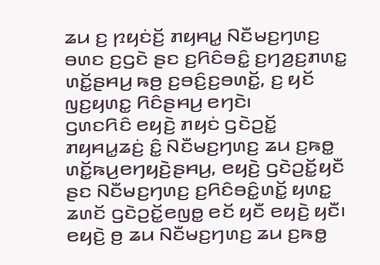ꤘꤣ ꤢ꤬ ꤐꤟꤢꤦꤢꤩ꤬ ꤊꤟꤌꤣ꤭ ꤡꤢꤪꤗꤢ꤬ꤚꤛꤢ꤬ ꤋꤛꤢ ꤢ꤬ꤞꤢꤧ ꤔꤢ ꤢ꤬ꤖꤢꤨꤋꤢꤨ꤭ ꤢ꤬ꤚꤤ꤬ꤢ꤬ꤊꤛꤢ꤭ ꤛꤢꤩ꤭ꤔꤌꤣ꤬ ꤒꤥ꤬ ꤢ꤬ꤋꤢꤨ꤬ꤢ꤬ꤋꤛꤢꤩ꤭, ꤢ꤬ ꤟꤢꤩ ꤜꤢ꤬ꤟꤛꤢ꤭ ꤖꤢꤨꤔꤌꤣ꤬ ꤕꤚꤢꤧ꤯
ꤞꤛꤢꤖꤢꤨ ꤕꤟꤢꤧ꤬ ꤊꤟꤢꤦ ꤞꤢꤧꤑꤢꤩ꤭ ꤊꤟꤌꤣ꤭ꤘꤢꤦ꤬ ꤢꤨ꤭ ꤡꤢꤪꤗꤢ꤬ꤚꤛꤢ꤬ ꤘꤣ ꤢ꤬ꤒꤥ꤭ ꤛꤢꤩ꤭ꤒꤣ꤬ꤕꤚꤟꤢꤧ꤬ꤔꤌꤣ꤬, ꤕꤟꤢꤧ꤬ ꤞꤢꤧꤑꤢꤩ꤭ꤟꤢꤪ ꤔꤢ ꤡꤢꤪꤗꤢ꤬ꤚꤛꤢ꤬ ꤢ꤬ꤖꤢꤨꤋꤢꤨ꤭ꤛꤢꤩ꤭ ꤟꤛꤢ꤭ ꤘꤛꤢꤩ ꤞꤢꤧꤑꤢꤩ꤭ꤕꤜꤥ꤭ ꤕꤢꤩ ꤟꤢꤪ ꤕꤟꤢꤧ꤬ ꤟꤢꤪ꤯ ꤕꤟꤢꤧ꤬ ꤥ꤬ ꤘꤣ ꤡꤢꤪꤗꤢ꤬ꤚꤛꤢ꤬ ꤘꤣ ꤢ꤬ꤒꤥ꤭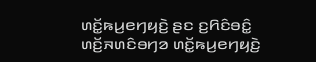ꤛꤢꤩ꤭ꤒꤣ꤬ꤕꤚꤟꤢꤧ꤬ ꤔꤢ ꤢ꤬ꤖꤢꤨꤋꤢꤨ꤭ ꤛꤢꤩ꤬ꤏꤛꤢꤨꤋꤚꤤ ꤛꤢꤩ꤭ꤒꤣ꤬ꤕꤚꤟꤢꤧ꤬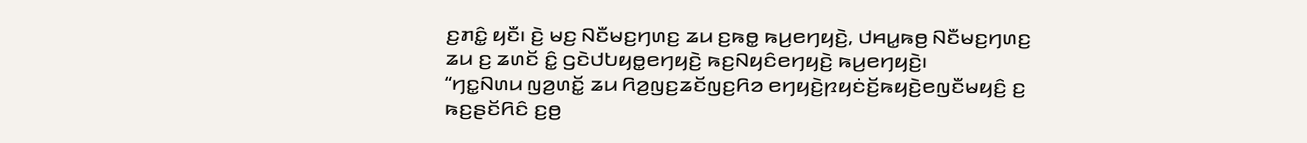ꤢ꤬ꤊꤢꤨ꤭ ꤟꤢꤪ꤯ ꤢꤧ꤬ ꤗꤢ꤬ ꤡꤢꤪꤗꤢ꤬ꤚꤛꤢ꤬ ꤘꤣ ꤢ꤬ꤒꤥ꤭ ꤒꤣ꤬ꤕꤚꤟꤢꤧ꤬, ꤓꤌꤣ꤭ꤒꤥ꤬ ꤡꤢꤪꤗꤢ꤬ꤚꤛꤢ꤬ ꤘꤣ ꤢ꤬ ꤘꤛꤢꤩ ꤢꤨ꤭ ꤞꤢꤧꤓꤝꤟꤥ꤭ꤕꤚꤟꤢꤧ꤬ ꤒꤢ꤬ꤡꤟꤢꤨꤕꤚꤟꤢꤧ꤬ ꤒꤣ꤬ꤕꤚꤟꤢꤧ꤬꤯
“ꤚꤢ꤭ꤡꤛꤣ ꤜꤤ꤬ꤛꤢꤩ꤭ ꤘꤣ ꤖꤤ꤬ꤜꤢ꤬ꤘꤢꤩꤜꤢ꤬ꤖꤤ ꤕꤚꤟꤢꤧ꤬ꤐꤟꤢꤦꤢꤩ꤬ꤒꤟꤢꤧ꤬ꤕꤜꤢꤪꤗꤟꤢꤨ꤬ ꤢ꤬ ꤒꤢ꤬ꤔꤢꤩꤖꤢꤨ ꤢ꤬ꤥ꤬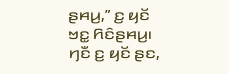ꤔꤌꤣ꤬,” ꤢ꤬ ꤟꤢꤩ ꤠꤢ꤭ ꤖꤢꤨꤔꤌꤣ꤬꤯ ꤚꤢꤪ ꤢ꤬ ꤟꤢꤩ ꤔꤢ,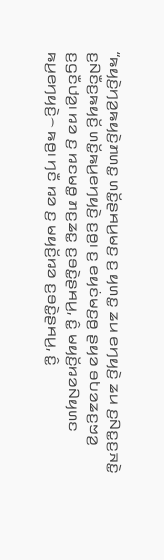“ꤒꤟꤢꤧ꤬ꤚꤤ꤬ꤒꤟꤢꤧ꤬ꤊꤛꤢ꤭ ꤛꤢꤩ꤭ꤔꤌꤣ꤬ꤗꤢ꤬ ꤢ꤬ ꤟꤛꤢ꤭ ꤘꤣ ꤕꤚꤟꤢꤧ꤬ ꤘꤣ ꤢ꤬ꤡꤢ꤭ꤢ꤬ꤏꤢꤧ꤭ ꤢ꤬ꤡꤢꤪꤢ꤬ꤒꤟꤢꤩ꤬ ꤛꤢꤩ꤭ꤒꤣ꤬ꤕꤚꤟꤢꤧ꤬ ꤢ꤬ꤥ꤬꤯ ꤢ꤬ ꤕꤟꤢꤦꤗꤢ꤬ꤥ꤬ ꤔꤟꤤ ꤋꤝꤤꤘꤢ꤬ꤠꤤ꤬ ꤢ꤬ꤞꤢꤪꤓꤤ꤬꤯ ꤙꤤ ꤢ꤬ ꤙꤢꤗꤥ꤭ ꤊꤢ꤬ꤘꤢ꤭ ꤢ꤬ꤋꤢꤧ꤭ꤔꤌꤣ꤬, ꤢꤨ꤭ ꤗꤟꤢꤩ꤬ꤙꤤꤡꤟꤛꤢ ꤒꤣ꤬ꤕꤚꤟꤢꤧ꤬꤮ ꤒꤥ꤬꤯ ꤚꤢꤪ ꤙꤤ ꤢ꤬ ꤗꤟꤢꤩ꤬ꤙꤤ ꤢ꤬ꤋꤢꤧ꤭ꤔꤌꤣ꤬, ꤢꤨ꤭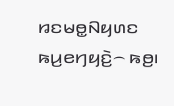ꤙꤢꤗꤥ꤭ꤡꤟꤛꤢ ꤒꤣ꤬ꤕꤚꤟꤢꤧ꤬꤮ ꤒꤥ꤬꤯